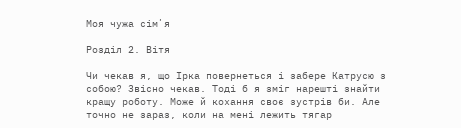Моя чужа сімʼя

Розділ 2. Вітя

Чи чекав я, що Ірка повернеться і забере Катрусю з собою? Звісно чекав. Тоді б я зміг нарешті знайти кращу роботу. Може й кохання своє зустрів би. Але точно не зараз, коли на мені лежить тягар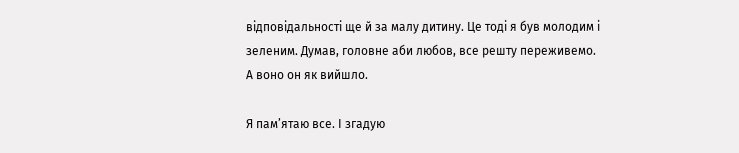відповідальності ще й за малу дитину. Це тоді я був молодим і зеленим. Думав, головне аби любов, все решту переживемо. А воно он як вийшло.

Я пам’ятаю все. І згадую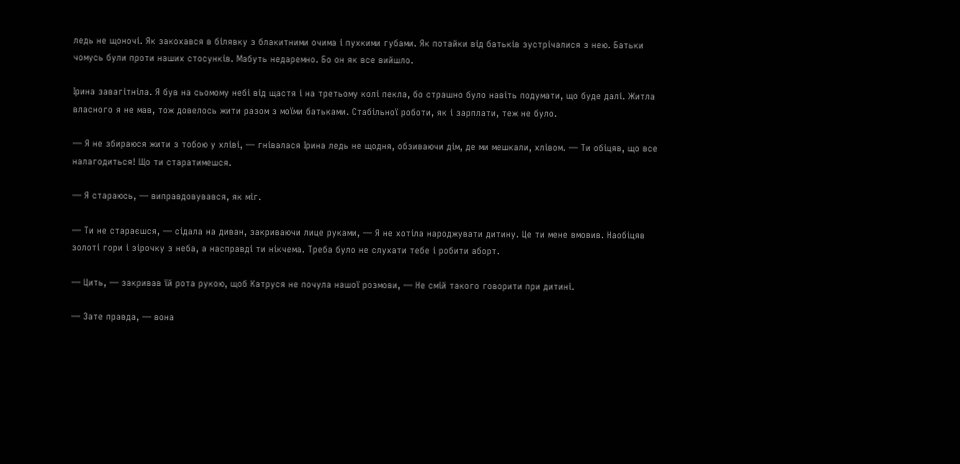ледь не щоночі. Як закохався в білявку з блакитними очима і пухкими губами. Як потайки від батьків зустрічалися з нею. Батьки чомусь були проти наших стосунків. Мабуть недаремно. Бо он як все вийшло.

Ірина завагітніла. Я був на сьомому небі від щастя і на третьому колі пекла, бо страшно було навіть подумати, що буде далі. Житла власного я не мав, тож довелось жити разом з моїми батьками. Стабільної роботи, як і зарплати, теж не було.

— Я не збираюся жити з тобою у хліві, — гнівалася Ірина ледь не щодня, обзиваючи дім, де ми мешкали, хлівом. — Ти обіцяв, що все налагодиться! Що ти старатимешся.

— Я стараюсь, — виправдовувався, як міг.

— Ти не стараєшся, — сідала на диван, закриваючи лице руками, — Я не хотіла народжувати дитину. Це ти мене вмовив. Наобіцяв золоті гори і зірочку з неба, а насправді ти нікчема. Треба було не слухати тебе і робити аборт.

— Цить, — закривав їй рота рукою, щоб Катруся не почула нашої розмови, — Не смій такого говорити при дитині.

— Зате правда, — вона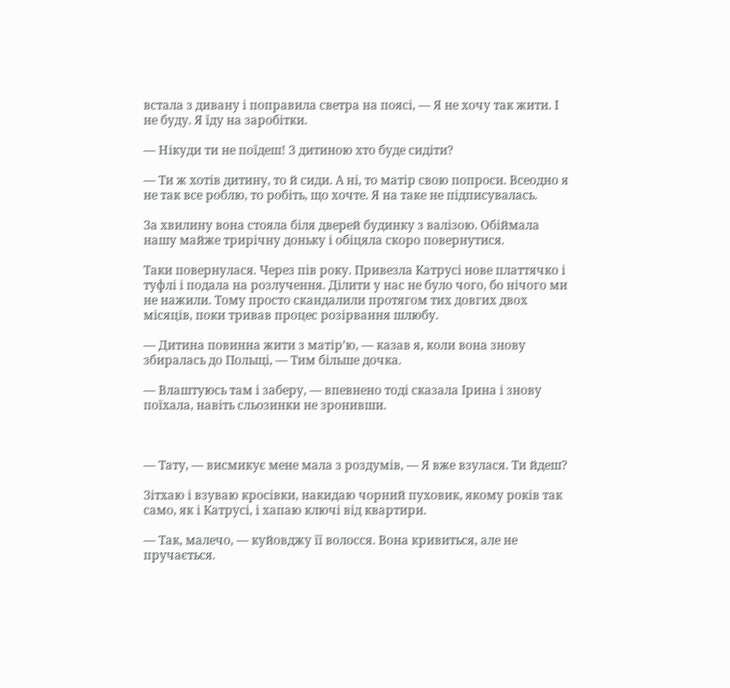встала з дивану і поправила светра на поясі, — Я не хочу так жити. І не буду. Я їду на заробітки.

— Нікуди ти не поїдеш! З дитиною хто буде сидіти?

— Ти ж хотів дитину, то й сиди. А ні, то матір свою попроси. Всеодно я не так все роблю, то робіть, що хочте. Я на таке не підписувалась.

За хвилину вона стояла біля дверей будинку з валізою. Обіймала нашу майже трирічну доньку і обіцяла скоро повернутися.

Таки повернулася. Через пів року. Привезла Катрусі нове платтячко і туфлі і подала на розлучення. Ділити у нас не було чого, бо нічого ми не нажили. Тому просто скандалили протягом тих довгих двох місяців, поки тривав процес розірвання шлюбу.

— Дитина повинна жити з матір’ю, — казав я, коли вона знову збиралась до Польщі, — Тим більше дочка.

— Влаштуюсь там і заберу, — впевнено тоді сказала Ірина і знову поїхала, навіть сльозинки не зронивши.



— Тату, — висмикує мене мала з роздумів, — Я вже взулася. Ти йдеш?

Зітхаю і взуваю кросівки, накидаю чорний пуховик, якому років так само, як і Катрусі, і хапаю ключі від квартири.

— Так, малечо, — куйовджу її волосся. Вона кривиться, але не пручається.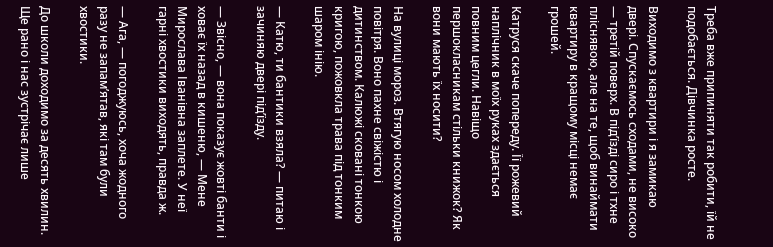Треба вже припиняти так робити, їй не подобається. Дівчинка росте.

Виходимо з квартири і я замикаю двері. Спускаємось сходами, не високо — третій поверх. В під’їзді сиро і тхне пліснявою, але на те, щоб винаймати квартиру в кращому місці немає грошей.

Катруся скаче попереду. Її рожевий наплічник в моїх руках здається повним цегли. Навіщо першокласникам стільки книжок? Як вони мають їх носити?

На вулиці мороз. Втягую носом холодне повітря. Воно пахне свіжістю і дитинством. Калюжі сковані тонкою кригою, пожовкла трава під тонким шаром інію.

— Катю, ти бантики взяла? — питаю і зачиняю двері під’їзду.

— Звісно, — вона показує жовті банти і ховає їх назад в кишеню, — Мене Мирослава Іванівна заплете. У неї гарні хвостики виходять, правда ж.

— Ага, — погоджуюсь, хоча жодного разу не запам’ятав, які там були хвостики.

До школи доходимо за десять хвилин. Ще рано і нас зустрічає лише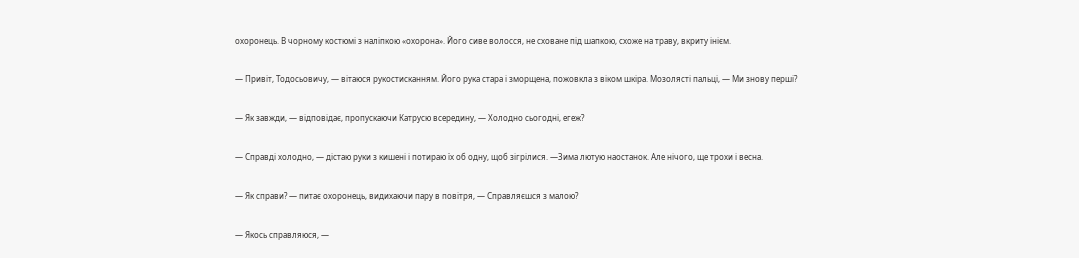охоронець. В чорному костюмі з наліпкою «охорона». Його сиве волосся, не сховане під шапкою, схоже на траву, вкриту інієм.

— Привіт, Тодосьовичу, — вітаюся рукостисканням. Його рука стара і зморщена, пожовкла з віком шкіра. Мозолясті пальці, — Ми знову перші?

— Як завжди, — відповідає, пропускаючи Катрусю всередину, — Холодно сьогодні, егеж?

— Справді холодно, — дістаю руки з кишені і потираю їх об одну, щоб зігрілися. —Зима лютую наостанок. Але нічого, ще трохи і весна.

— Як справи? — питає охоронець, видихаючи пару в повітря, — Справляєшся з малою?

— Якось справляюся, —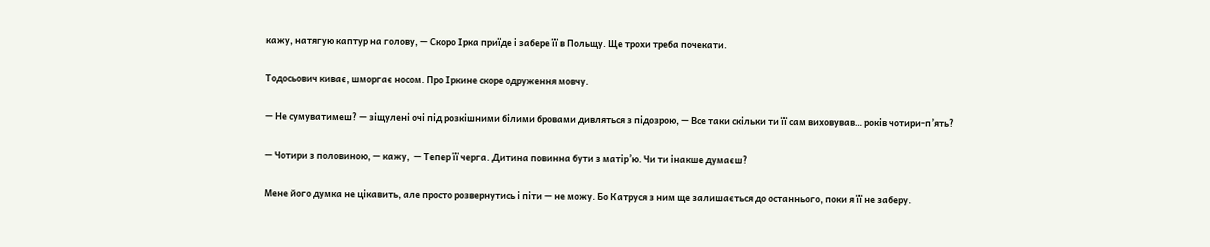кажу, натягую каптур на голову, — Скоро Ірка приїде і забере її в Польщу. Ще трохи треба почекати.

Тодосьович киває, шморгає носом. Про Іркине скоре одруження мовчу.

— Не сумуватимеш? — зіщулені очі під розкішними білими бровами дивляться з підозрою, — Все таки скільки ти її сам виховував… років чотири-п’ять?

— Чотири з половиною, — кажу,  — Тепер її черга. Дитина повинна бути з матір’ю. Чи ти інакше думаєш?

Мене його думка не цікавить, але просто розвернутись і піти — не можу. Бо Катруся з ним ще залишається до останнього, поки я її не заберу.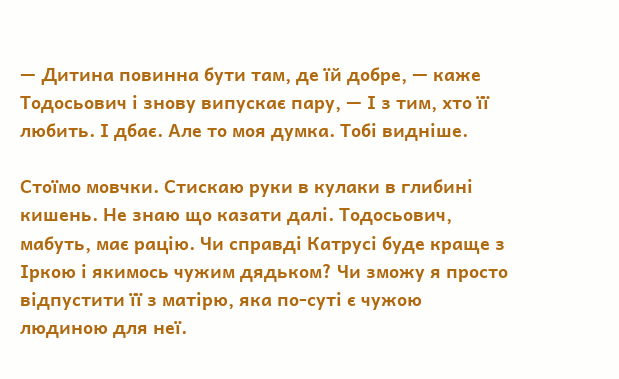— Дитина повинна бути там, де їй добре, — каже Тодосьович і знову випускає пару, — І з тим, хто її любить. І дбає. Але то моя думка. Тобі видніше.

Стоїмо мовчки. Стискаю руки в кулаки в глибині кишень. Не знаю що казати далі. Тодосьович, мабуть, має рацію. Чи справді Катрусі буде краще з Іркою і якимось чужим дядьком? Чи зможу я просто відпустити її з матірю, яка по-суті є чужою людиною для неї.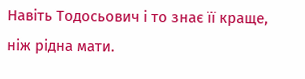Навіть Тодосьович і то знає її краще, ніж рідна мати.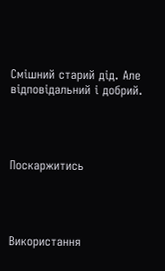Смішний старий дід. Але відповідальний і добрий.




Поскаржитись




Використання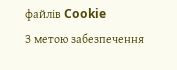файлів Cookie
З метою забезпечення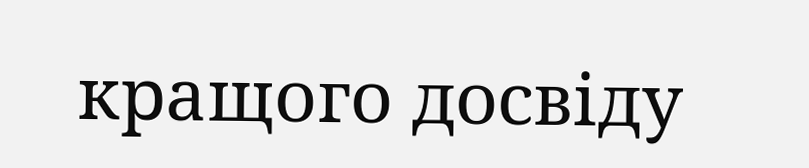кращого досвіду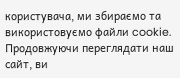користувача, ми збираємо та використовуємо файли cookie. Продовжуючи переглядати наш сайт, ви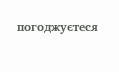погоджуєтеся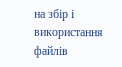на збір і використання файлів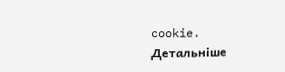cookie.
Детальніше